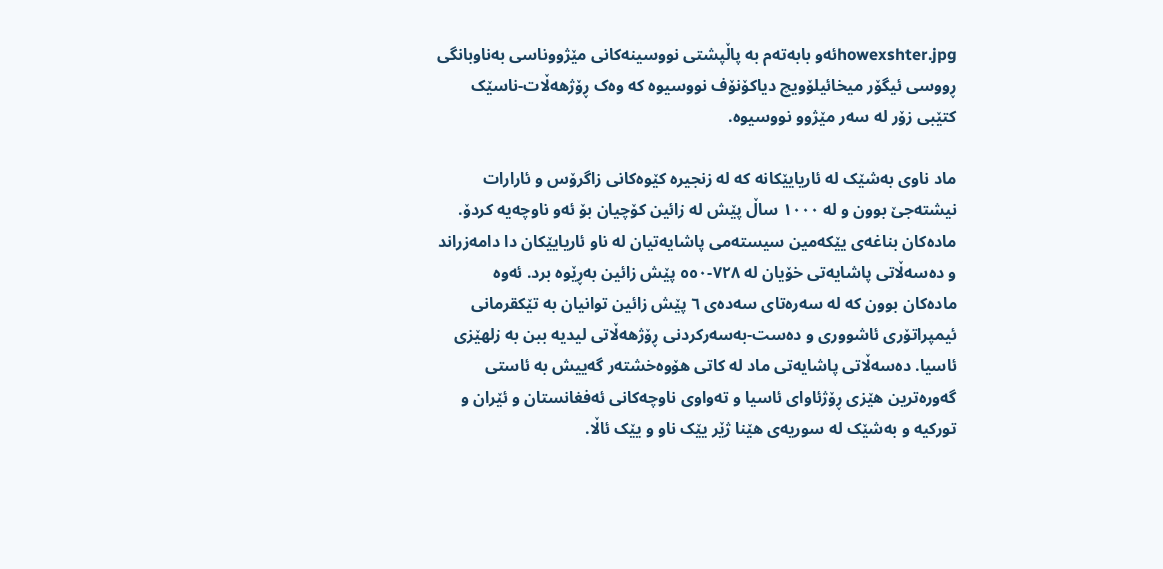howexshter.jpgئەو بابەتەم بە پاڵپشتی نووسینەکانی مێژووناسی بەناوبانگی ڕووسی ئیگۆر میخائیلۆویچ دیاکۆنۆف نووسیوە کە وەک ڕۆژهەڵات-ناسێک کتێبی زۆر لە سەر مێژوو نووسیوە.

ماد ناوی بەشێک لە ئاریایێکانە کە لە زنجیرە کێوەکانی زاگرۆس و ئارارات نیشتەجێ بوون و لە ١٠٠٠ ساڵ پێش لە زائین کۆچیان بۆ ئەو ناوچەیە کردۆ. مادەکان بناغەی یێکەمین سیستەمی پاشایەتیان لە ناو ئاریایێکان دا دامەزراند و دەسەڵاتی پاشایەتی خۆیان لە ٧٢٨-٥٥٠ پێش زائین بەڕێوە برد. ئەوە مادەکان بوون کە لە سەرەتای سەدەی ٦ پێش زائین توانیان بە تێکقرمانی ئیمپراتۆری ئاشووری و دەست-بەسەرکردنی ڕۆژهەڵاتی لیدیە ببن بە زلهێزی ئاسیا. دەسەڵاتی پاشایەتی ماد لە کاتی هۆوەخشتەر گەییش بە ئاستی گەورەترین هێزی ڕۆژئاوای ئاسیا و تەواوی ناوچەکانی ئەفغانستان و ئێران و تورکیە و بەشێک لە سوریەی هێنا ژێر یێک ناو و یێک ئاڵا.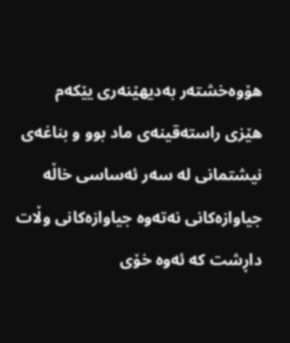هۆوەخشتەر بەدیهێنەری یێکەم هێزی راستەقینەی ماد بوو و بناغەی نیشتمانی لە سەر ئەساسی خاڵە جیاوازەکانی نەتەوە جیاوازەکانی وڵات داڕشت کە ئەوە خۆی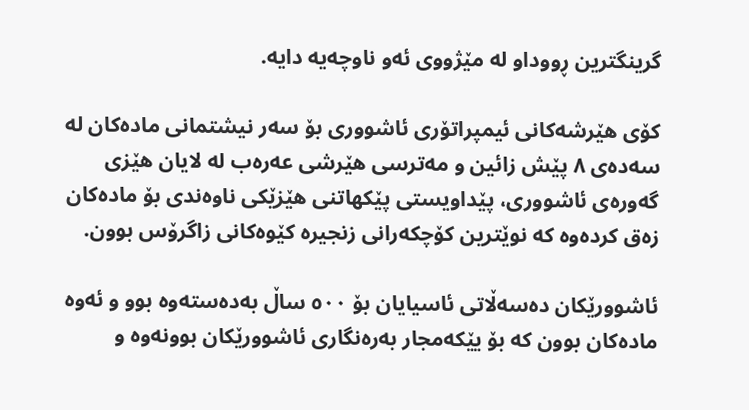گرینگترین ڕووداو لە مێژووی ئەو ناوچەیە دایە.

کۆی هێرشەکانی ئیمپراتۆری ئاشووری بۆ سەر نیشتمانی مادەکان لە سەدەی ٨ پێش زائین و مەترسی هێرشی عەرەب لە لایان هێزی گەورەی ئاشووری، پێداویستی پێکهاتنی هێزێکی ناوەندی بۆ مادەکان زەق کردەوە کە نوێترین کۆچکەرانی زنجیرە کێوەکانی زاگرۆس بوون.

ئاشوورێکان دەسەڵاتی ئاسیایان بۆ ٥٠٠ ساڵ بەدەستەوە بوو و ئەوە مادەکان بوون کە بۆ یێکەمجار بەرەنگاری ئاشوورێکان بوونەوە و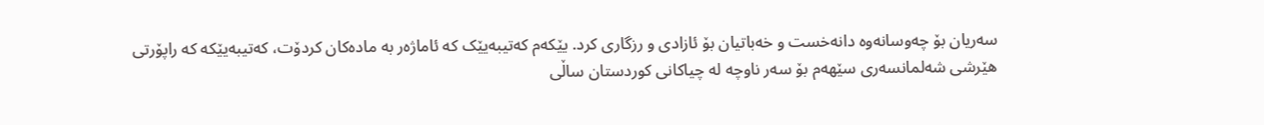سەریان بۆ چەوسانەوە دانەخست و خەباتیان بۆ ئازادی و رزگاری کرد. یێکەم کەتیبەیێک کە ئاماژەر بە مادەکان کردۆت، کەتیبەیێکە کە راپۆرتی هێرشی شەلمانسەری سێهەم بۆ سەر ناوچە لە چیاکانی کوردستان ساڵی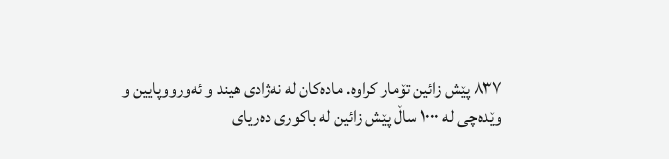٨٣٧ پێش زائین تۆمار کراوە. مادەکان لە نەژادی هیند و ئەورووپایین و وێدەچی لە ١٠٠٠ ساڵ پێش زائین لە باکوری دەریای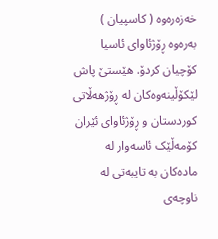خەزەرەوە ( کاسپیان ) بەرەوە ڕۆژئاوای ئاسیا کۆچیان کردۆ. هێستێ پاش لێکۆڵینەوەکان لە ڕۆژهەڵاتی کوردستان و ڕۆژئاوای ئێران کۆمەڵێک ئاسەوار لە مادەکان بە تایبەتی لە ناوچەی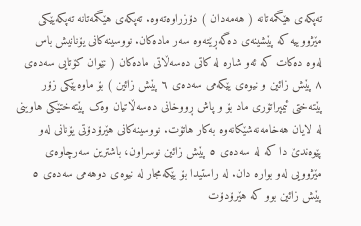تەپکەی هێگمەتانە ( هەمەدان ) دۆزراوەتەوە. تەپکەی هێگمەتانە تەپکەیێکی مێژووییە کە پێشینەی دەگەڕێتەوە سەر مادەکان. نووسینەکانی یۆنانیش باس لەوە دەکات کە ئەو شارە لە کاتی دەسەڵاتی مادەکان ( نێوان کۆتایی سەدەی ٨ پێش زائین و نیوەی یێکەمی سەدەی ٦ پێش زائین ) بۆ ماوەیێکی زۆر پێتەختی ئیمپراتۆری ماد بۆ و پاش ڕووخانی دەسەڵاتیان وەک پێتەختێکی هاوینی لە لایان هەخامەنەشێکانەوە بەکار هاتۆت. نووسینەکانی هێرۆدۆتی یۆنانی لەو پێوەندێ دا کە لە سەدەی ٥ پێش زائین نوسراون، باشترین سەرچاوەی مێژوویی لەو بوارە دان. لە راستیدا بۆ یێکەمجار لە نیوەی دوهەمی سەدەی ٥ پێش زائین بوو کە هێرۆدۆت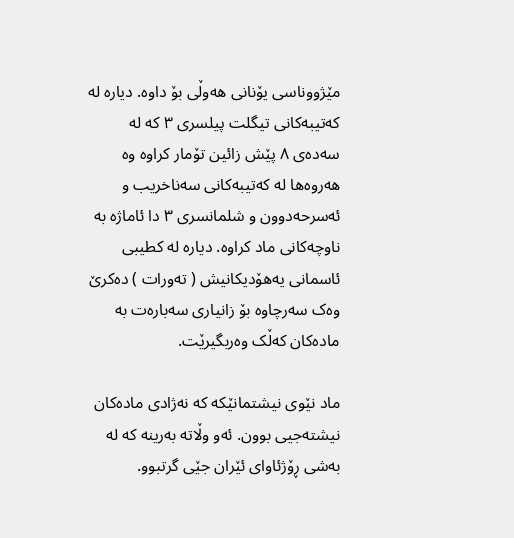مێژووناسی یۆنانی هەوڵی بۆ داوە. دیارە لە کەتیبەکانی تیگلت پیلسری ٣ کە لە سەدەی ٨ پێش زائین تۆمار کراوە وە هەروەها لە کەتیبەکانی سەناخریب و ئەسرحەدوون و شلمانسری ٣ دا ئاماژە بە ناوچەکانی ماد کراوە. دیارە لە کطیبی ئاسمانی یەهۆدیکانیش ( تەورات ) دەکرێ وەک سەرچاوە بۆ زانیاری سەبارەت بە مادەکان کەڵک وەربگیرێت.

ماد نێوی نیشتمانێکە کە نەژادی مادەکان نیشتەجیی بوون. ئەو وڵاتە بەرینە کە لە بەشی ڕۆژئاوای ئێران جێی گرتبوو.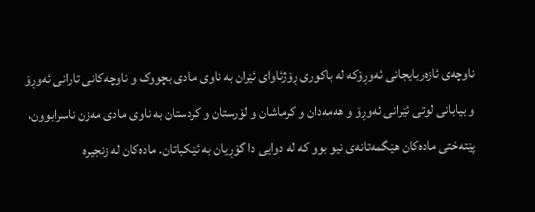ناوچەی ئازەربایجانی ئەوڕۆکە لە باکوری ڕۆژئاوای ئێران بە ناوی مادی بچووک و ناوچەکانی تارانی ئەوڕۆ و بیابانی لوتی ئێرانی ئەوڕۆ و هەمەدان و کرماشان و لۆرستان و کردستان بە ناوی مادی مەزن ناسرابوون، پێتەختی مادەکان هێگمەتانەی نیو بوو کە لە دوایی دا گۆڕیان بە ئێکباتان. مادەکان لە زنجیرە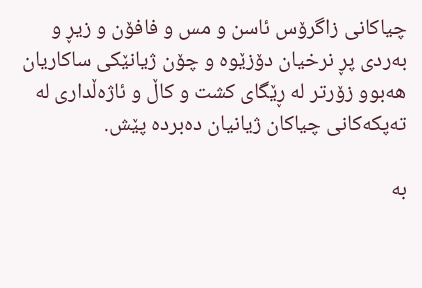چیاکانی زاگرۆس ئاسن و مس و فافۆن و زیڕ و بەردی پڕ نرخیان دۆزێوە و چۆن ژیانێکی ساکاریان هەبوو زۆرتر لە ڕێگای کشت و کاڵ و ئاژەڵداری لە تەپکەکانی چیاکان ژیانیان دەبردە پێش.

بە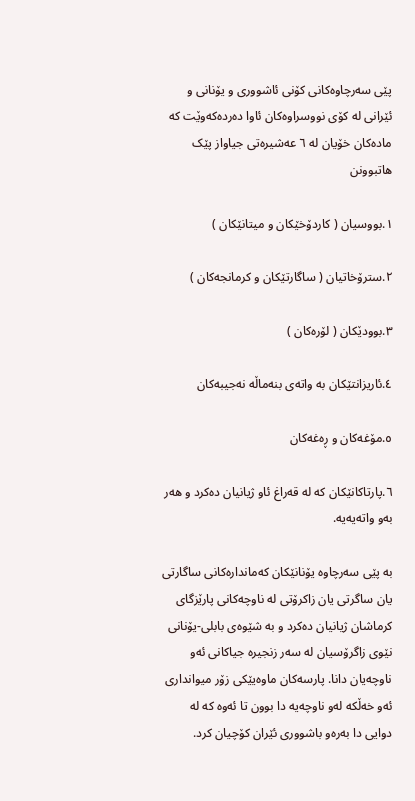پێی سەرچاوەکانی کۆنی ئاشووری و یۆنانی و ئێرانی لە کۆی نووسراوەکان ئاوا دەردەکەوێت کە مادەکان خۆیان لە ٦ عەشیرەتی جیاواز پێک هاتبوونن

١.بووسیان ( کاردۆخێکان و میتانێکان )

٢.سترۆخاتیان ( ساگارتێکان و کرمانجەکان )

٣.بوودێکان ( لۆرەکان )

٤.ئاریزانتێکان بە واتەی بنەماڵە نەجیبەکان

٥.مۆغەکان و ڕەغەکان

٦.پارتاکانێکان کە لە قەراغ ئاو ژیانیان دەکرد و هەر بەو واتەیەیە.

بە پێی سەرچاوە یۆنانێکان کەماندارەکانی ساگارتی یان ساگرتی یان زاکرۆتی لە ناوچەکانی پارێزگای کرماشان ژیانیان دەکرد و بە شێوەی بابلی-یۆنانی نێوی زاگرۆسیان لە سەر زنجیرە جیاکانی ئەو ناوچەیان دانا. پارسەکان ماوەیێکی زۆر میوانداری ئەو خەڵکە لەو ناوچەیە دا بوون تا ئەوە کە لە دوایی دا بەرەو باشووری ئێران کۆچیان کرد.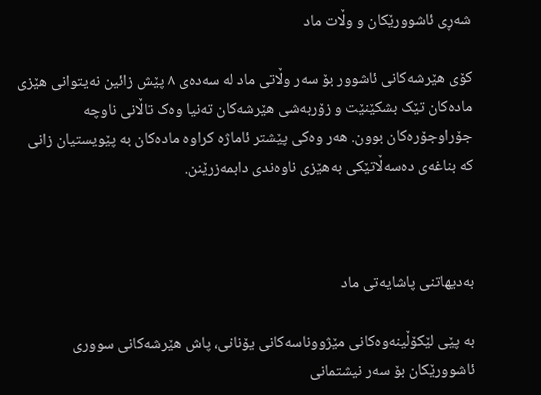شەڕی ئاشوورێکان و وڵات ماد

کۆی هێرشەکانی ئاشوور بۆ سەر وڵاتی ماد لە سەدەی ٨ پێش زائین نەیتوانی هێزی مادەکان تێک بشکێنێت و زۆربەشی هێرشەکان تەنیا وەک تاڵانی ناوچە جۆراوجۆرەکان بوون. هەر وەکی پێشتر ئاماژە کراوە مادەکان بە پێویستیان زانی کە بناغەی دەسەڵاتێکی بەهێزی ناوەندی دابمەزرێنن.



بەدیهاتنی پاشایەتی ماد

بە پێی لێکۆڵینەوەکانی مێژووناسەکانی یۆنانی، پاش هێرشەکانی سووری ئاشوورێکان بۆ سەر نیشتمانی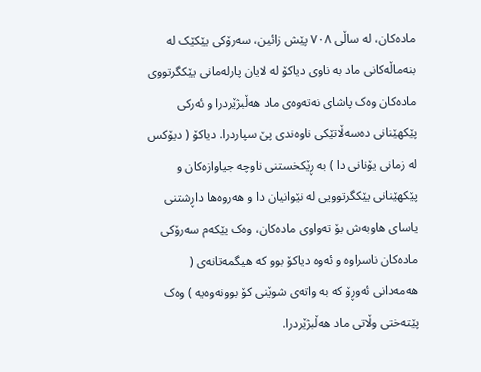مادەکان، لە ساڵی ٧٠٨ پێش زائین، سەرۆکی یێکێک لە بنەماڵەکانی ماد بە ناوی دیاکۆ لە لایان پارلەمانی یێکگرتووی مادەکان وەک پاشای نەتەوەی ماد هەڵبژێردرا و ئەرکی پێکهێنانی دەسەڵاتێکی ناوەندی پێ سپاردرا. دیاکۆ ( دیۆکس لە زمانی یۆنانی دا ) بە ڕێکخستنی ناوچە جیاوازەکان و پێکهێنانی یێکگرتوویی لە نێوانیان دا و هەروەها داڕشتنی یاسای هاوبەش بۆ تەواوی مادەکان، وەک یێکەم سەرۆکی مادەکان ناسراوە و ئەوە دیاکۆ بوو کە هیگمەتانەی ( هەمەدانی ئەوڕۆ کە بە واتەی شوێنی کۆ بوونەوەیە ) وەک پێتەختی وڵاتی ماد هەڵبژێردرا.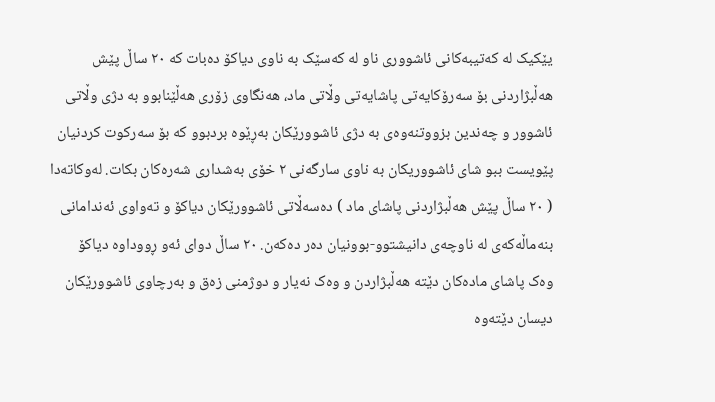یێکیک لە کەتیبەکانی ئاشووری ناو لە کەسێک بە ناوی دیاکۆ دەبات کە ٢٠ ساڵ پێش هەڵبژاردنی بۆ سەرۆکایەتی پاشایەتی وڵاتی ماد، هەنگاوی زۆری هەڵێنابوو بە دژی وڵاتی ئاشوور و چەندین بزووتنەوەی بە دژی ئاشوورێکان بەڕێوە بردبوو کە بۆ سەرکوت کردنیان پێویست ببو شای ئاشووریکان بە ناوی سارگەنی ٢ خۆی بەشداری شەرەکان بکات. لەوکاتەدا ( ٢٠ ساڵ پێش هەڵبژاردنی پاشای ماد ) دەسەڵاتی ئاشوورێکان دیاکۆ و تەواوی ئەندامانی بنەماڵەکەی لە ناوچەی دانیشتوو-بوونیان دەر دەکەن. ٢٠ ساڵ دوای ئەو ڕووداوە دیاکۆ وەک پاشای مادەکان دێتە هەڵبژاردن و وەک نەیار و دوژمنی زەق و بەرچاوی ئاشوورێکان دیسان دێتەوە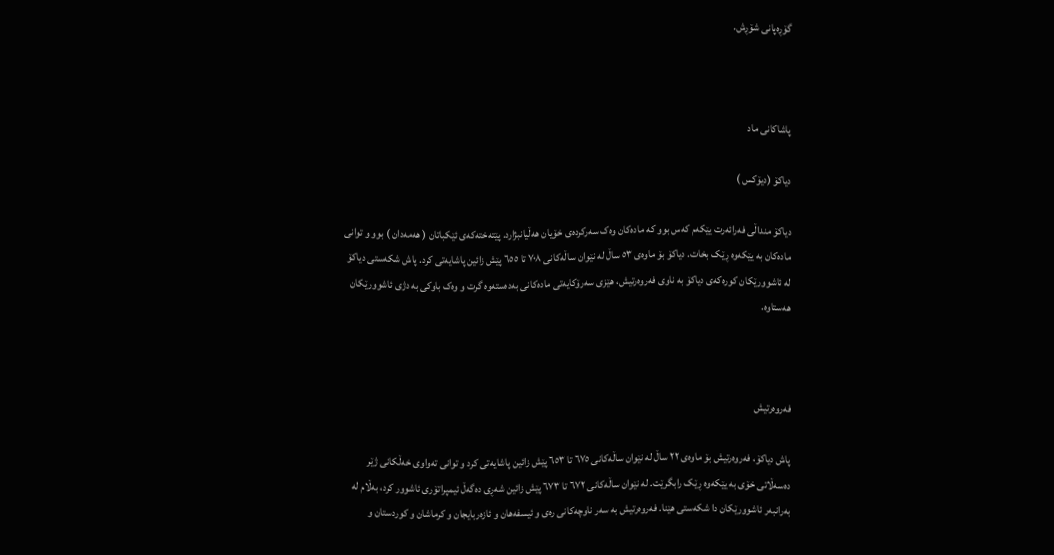گۆڕەپانی شۆڕش.



پاشاکانی ماد

دیاکۆ (دیۆکس )

دیاکۆ منداڵی فەرائەرت یێکەم کەس بوو کە مادەکان وەک سەرکردەی خۆیان هەڵیانبژارد. پێتەختەکەی ئێکباتان ( هەمەدان ) بوو و توانی مادەکان بە یێکەوە ڕێک بخات. دیاکۆ بۆ ماوەی ٥٣ ساڵ لە نێوان ساڵەکانی ٧٠٨ تا ٦٥٥ پێش زائین پاشایەتی کرد. پاش شکەستی دیاکۆ لە ئاشوورێکان کورەکەی دیاکۆ بە ناوی فەروەرتیش، هێزی سەرۆکایەتی مادەکانی بەدەستەوە گرت و وەک باوکی بە دژی ئاشوورێکان هەستاوە.



فەروەرتیش

پاش دیاکۆ، فەروەرتیش بۆ ماوەی ٢٢ ساڵ لە نێوان ساڵەکانی ٦٧٥ تا ٦٥٣ پێش زائین پاشایەتی کرد و توانی تەواوی خەڵکانی ژێر دەسەڵاتی خۆی بە یێکەوە ڕێک رابگرێت. لە نێوان ساڵەکانی ٦٧٢ تا ٦٧٣ پێش زائین شەڕی دەگەڵ ئیمپراتۆری ئاشوور کرد، بەڵام لە بەرانبەر ئاشوورێکان دا شکەستی هێنا. فەروەرتیش بە سەر ناوچەکانی رەی و ئیسفەهان و ئازەربایجان و کرماشان و کوردستان و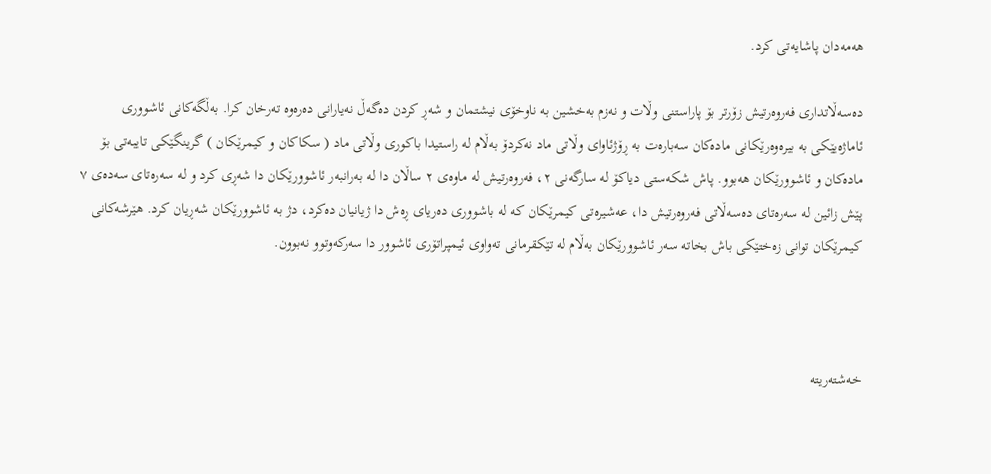هەمەدان پاشایەتی کرد.

دەسەڵاتداری فەروەرتیش زۆرتر بۆ پاراستنی وڵات و نەزم بەخشین بە ناوخۆی نیشتمان و شەڕ کردن دەگەڵ نەیارانی دەرەوە تەرخان کرا. بەڵگەکانی ئاشووری ئاماژەیێکی بە بیرەوەرێکانی مادەکان سەبارەت بە ڕۆژئاوای وڵاتی ماد نەکردۆ بەڵام لە راستیدا باکوری وڵاتی ماد ( سکاکان و کیمرێکان ) گرینگێکی تایبەتی بۆ مادەکان و ئاشوورێکان هەبوو. پاش شکەستی دیاکۆ لە سارگەنی ٢، فەروەرتیش لە ماوەی ٢ ساڵان دا لە بەرانبەر ئاشوورێکان دا شەڕی کرد و لە سەرەتای سەدەی ٧ پێش زائین لە سەرەتای دەسەڵاتی فەروەرتیش دا، عەشیرەتی کیمرێکان کە لە باشووری دەریای ڕەش دا ژیانیان دەکرد، دژ بە ئاشوورێکان شەڕیان کرد. هێرشەکانی کیمرێکان توانی زەختێکی باش بخاتە سەر ئاشوورێکان بەڵام لە تێکقرمانی تەواوی ئیمپراتۆری ئاشوور دا سەرکەوتوو نەبوون.



خەشتەریتە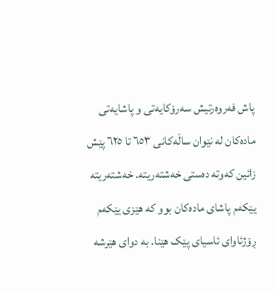پاش فەروەرتیش سەرۆکایەتی و پاشایەتی مادەکان لە نێوان ساڵەکانی ٦٥٣ تا ٦٢٥ پێش زائین کەوتە دەستی خەشتەریتە. خەشتەریتە یێکەم پاشای مادەکان بوو کە هێزی یێکەم ڕۆژئاوای ئاسیای پێک هێنا. بە دوای هێرشە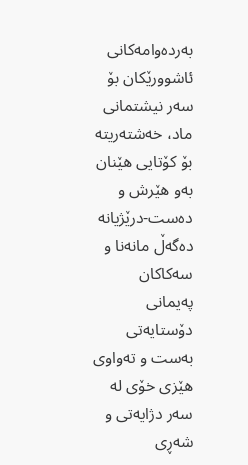بەردەوامەکانی ئاشوورێکان بۆ سەر نیشتمانی ماد، خەشتەریتە بۆ کۆتایی هێنان بەو هێرش و دەست-درێژیانە دەگەڵ مانەنا و سەکاکان پەیمانی دۆستایەتی بەست و تەواوی هێزی خۆی لە سەر دژایەتی و شەڕی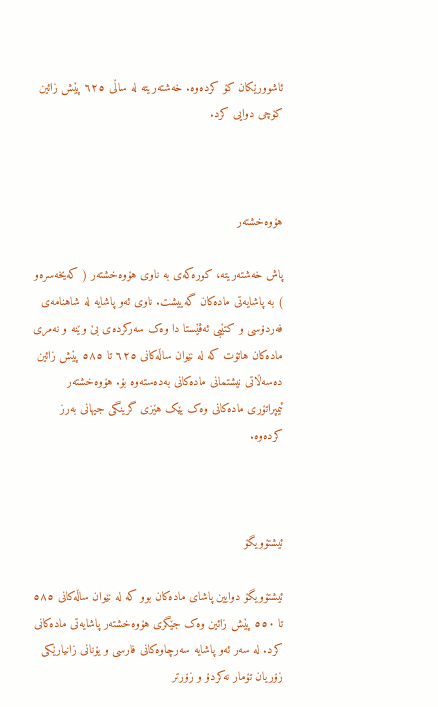ئاشوورێکان کۆ کردەوە. خەشتەریتە لە ساڵی ٦٢٥ پێش زائین کۆچی دوایی کرد.



هۆوەخشتەر

پاش خەشتەریتە، کورەکەی بە ناوی هۆوەخشتەر ( کەیخەسرەو ) بە پاشایەتی مادەکان گەییشت. ناوی ئەو پاشایە لە شاهنامەی فەردۆسی و کتێبی ئەڤێستا دا وەک سەرکردەی بێ وێنە و نەمری مادەکان هاتۆت کە لە نێوان ساڵەکانی ٦٢٥ تا ٥٨٥ پێش زائین دەسەڵاتی نیشتمانی مادەکانی بەدەستەوە بۆ. هۆوەخشتەر ئیمپراتۆری مادەکانی وەک یێک هێزی گرینگی جیهانی بەرز کردەوە.



ئیشتۆویگۆ

ئیشتۆویگۆ دوایین پاشای مادەکان بوو کە لە نێوان ساڵەکانی ٥٨٥ تا ٥٥٠ پێش زائین وەک جێگری هۆوەخشتەر پاشایەتی مادەکانی کرد. لە سەر ئەو پاشایە سەرچاوەکانی فارسی و یۆنانی زانیارێکی زۆریان تۆمار نەکردۆ و زۆرتر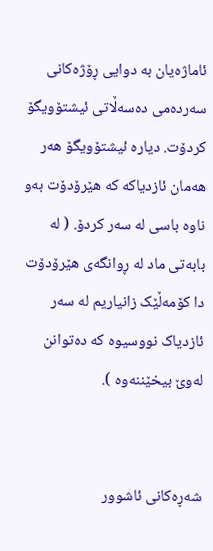ئاماژەیان بە دوایی ڕۆژەکانی سەردەمی دەسەڵاتی ئیشتۆویگۆ کردۆت. دیارە ئیشتۆویگۆ هەر هەمان ئازدیاکە کە هێرۆدۆت بەو ناوە باسی لە سەر کردۆ. ( لە بابەتی ماد لە ڕوانگەی هێرۆدۆت دا کۆمەڵێک زانیاریم لە سەر ئازدیاک نووسیوە کە دەتوانن لەوێ بیخێننەوە ).


شەڕەکانی ئاشوور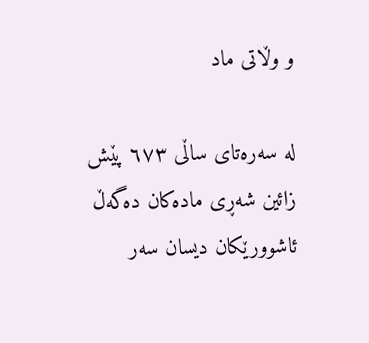و وڵاتی ماد

لە سەرەتای ساڵی ٦٧٣ پێش زائین شەڕی مادەکان دەگەڵ ئاشوورێکان دیسان سەر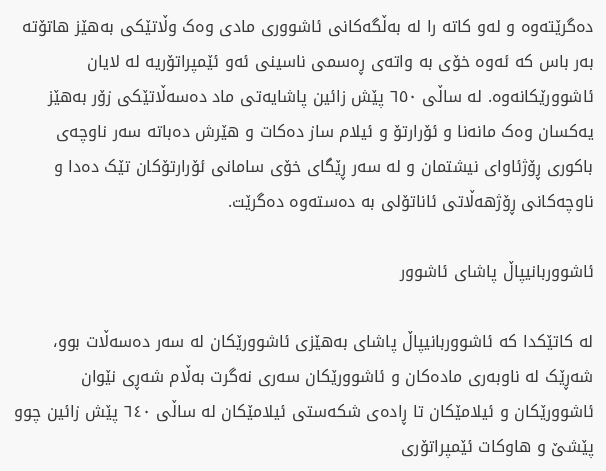دەگرێتەوە و لەو کاتە را لە بەڵگەکانی ئاشووری مادی وەک وڵاتێکی بەهێز هاتۆتە بەر باس کە ئەوە خۆی بە واتەی ڕەسمی ناسینی ئەو ئێمپراتۆریە لە لایان ئاشوورێکانەوە. لە ساڵی ٦٥٠ پێش زائین پاشایەتی ماد دەسەڵاتێکی زۆر بەهێز یەکسان وەک مانەنا و ئۆرارتۆ و ئیلام ساز دەکات و هێرش دەباتە سەر ناوچەی باکوری ڕۆژئاوای نیشتمان و لە سەر ڕێگای خۆی سامانی ئۆرارتۆکان تێک دەدا و ناوچەکانی ڕۆژهەڵاتی ئاناتۆلی بە دەستەوە دەگرێت.

ئاشووربانیپاڵ پاشای ئاشوور

لە کاتێکدا کە ئاشووربانیپاڵ پاشای بەهێزی ئاشوورێکان لە سەر دەسەڵات بوو، شەڕێک لە ناوبەری مادەکان و ئاشوورێکان سەری نەگرت بەڵام شەڕی نێوان ئاشوورێکان و ئیلامێکان تا ڕادەی شکەستی ئیلامێکان لە ساڵی ٦٤٠ پێش زائین چوو پێشێ و هاوکات ئێمپراتۆری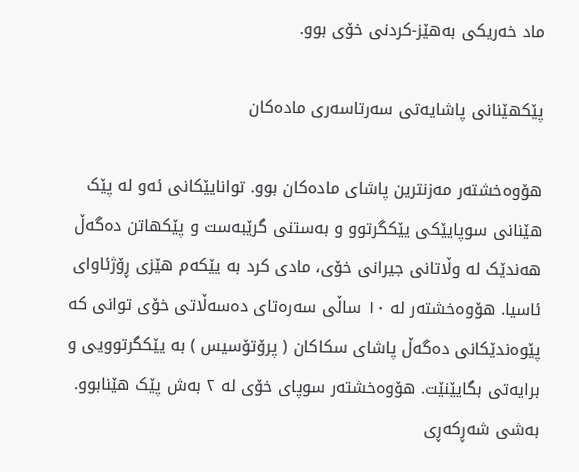ماد خەریکی بەهێز-کردنی خۆی بوو.

پێکهێنانی پاشایەتی سەرتاسەری مادەکان

هۆوەخشتەر مەزنترین پاشای مادەکان بوو. توانایێکانی ئەو لە پێک هێنانی سوپایێکی یێکگرتوو و بەستنی گرێبەست و پێکهاتن دەگەڵ هەندێک لە وڵاتانی جیرانی خۆی، مادی کرد بە یێکەم هێزی ڕۆژئاوای ئاسیا. هۆوەخشتەر لە ١٠ ساڵی سەرەتای دەسەڵاتی خۆی توانی کە پێوەندێکانی دەگەڵ پاشای سکاکان ( پرۆتۆسیس ) بە یێکگرتوویی و برایەتی بگایێنێت. هۆوەخشتەر سوپای خۆی لە ٢ بەش پێک هێنابوو. بەشی شەڕکەڕی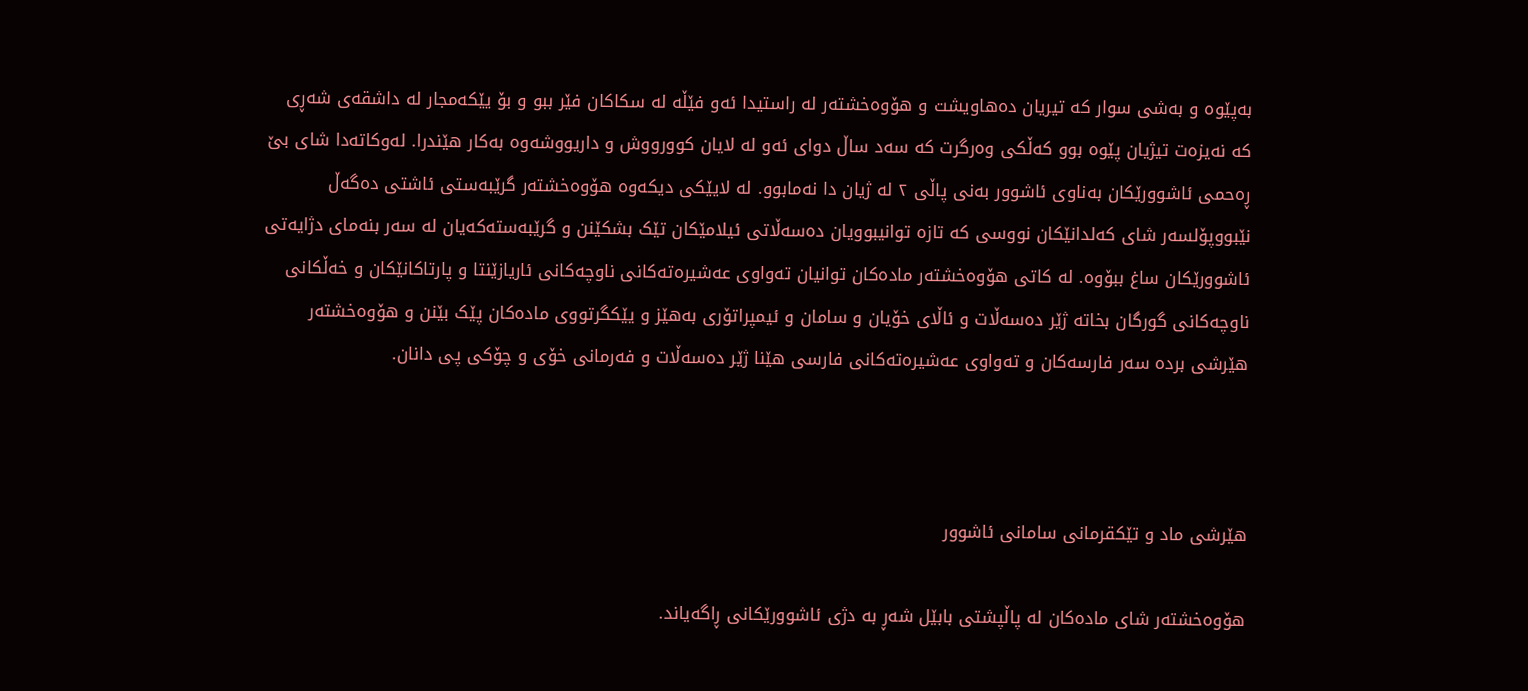بەپێوە و بەشی سوار کە تیریان دەهاویشت و هۆوەخشتەر لە راستیدا ئەو فێڵە لە سکاکان فێر ببو و بۆ یێکەمجار لە داشقەی شەڕی کە نەیزەت تیژیان پێوە بوو کەڵکی وەرگرت کە سەد ساڵ دوای ئەو لە لایان کوورووش و داریووشەوە بەکار هێندرا. لەوکاتەدا شای بێ ڕەحمی ئاشوورێکان بەناوی ئاشوور بەنی پاڵی ٢ لە ژیان دا نەمابوو. لە لایێکی دیکەوە هۆوەخشتەر گرێبەستی ئاشتی دەگەڵ نێبووپۆلسەر شای کەلدانێکان نووسی کە تازە توانیبوویان دەسەڵاتی ئیلامێکان تێک بشکێنن و گرێبەستەکەیان لە سەر بنەمای دژایەتی ئاشوورێکان ساغ ببۆوە. لە کاتی هۆوەخشتەر مادەکان توانیان تەواوی عەشیرەتەکانی ناوچەکانی ئاریازێنتا و پارتاکانێکان و خەڵکانی ناوچەکانی گورگان بخاتە ژێر دەسەڵات و ئاڵای خۆیان و سامان و ئیمپراتۆری بەهێز و یێکگرتووی مادەکان پێک بێنن و هۆوەخشتەر هێرشی بردە سەر فارسەکان و تەواوی عەشیرەتەکانی فارسی هێنا ژێر دەسەڵات و فەرمانی خۆی و چۆکی پی دانان.



هێرشی ماد و تێکقرمانی سامانی ئاشوور

هۆوەخشتەر شای مادەکان لە پاڵپشتی بابێل شەڕ بە دژی ئاشوورێکانی ڕاگەیاند.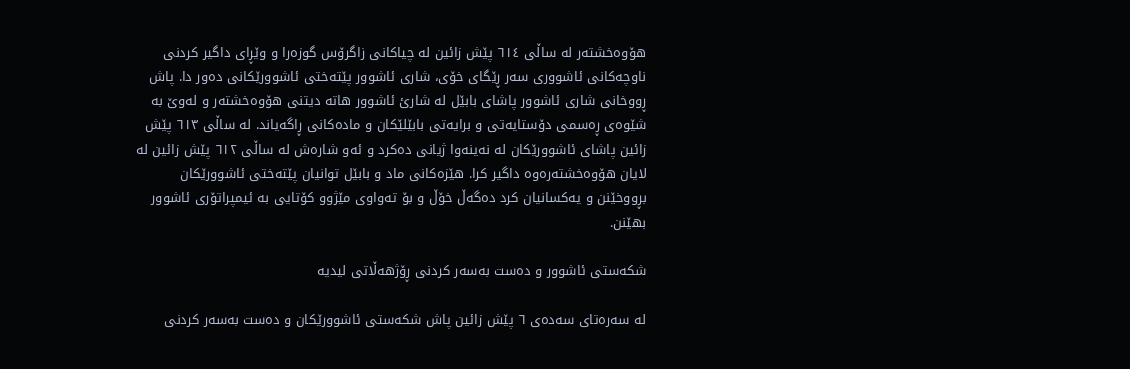هۆوەخشتەر لە ساڵی ٦١٤ پێش زائین لە چیاکانی زاگرۆس گوزەرا و وێڕای داگیر کردنی ناوچەکانی ئاشووری سەر ڕێگای خۆی، شاری ئاشوور پێتەختی ئاشوورێکانی دەور دا. پاش ڕووخانی شاری ئاشوور پاشای بابێل لە شارئ ئاشوور هاتە دیتنی هۆوەخشتەر و لەوێ بە شێوەی ڕەسمی دۆستایەتی و برایەتی بابێلێکان و مادەکانی ڕاگەیاند. لە ساڵی ٦١٣ پێش زائین پاشای ئاشوورێکان لە نەینەوا ژیانی دەکرد و ئەو شارەش لە ساڵی ٦١٢ پێش زائین لە لایان هۆوەخشتەرەوە داگیر کرا. هێزەکانی ماد و بابێل توانیان پێتەختی ئاشوورێکان بڕووخێنن و یەکسانیان کرد دەگەڵ خۆڵ و بۆ تەواوی مێژوو کۆتایی بە ئیمپراتۆری ئاشوور بهێنن.

شکەستی ئاشوور و دەست بەسەر کردنی ڕۆژهەڵاتی لیدیە

لە سەرەتای سەدەی ٦ پێش زائین پاش شکەستی ئاشوورێکان و دەست بەسەر کردنی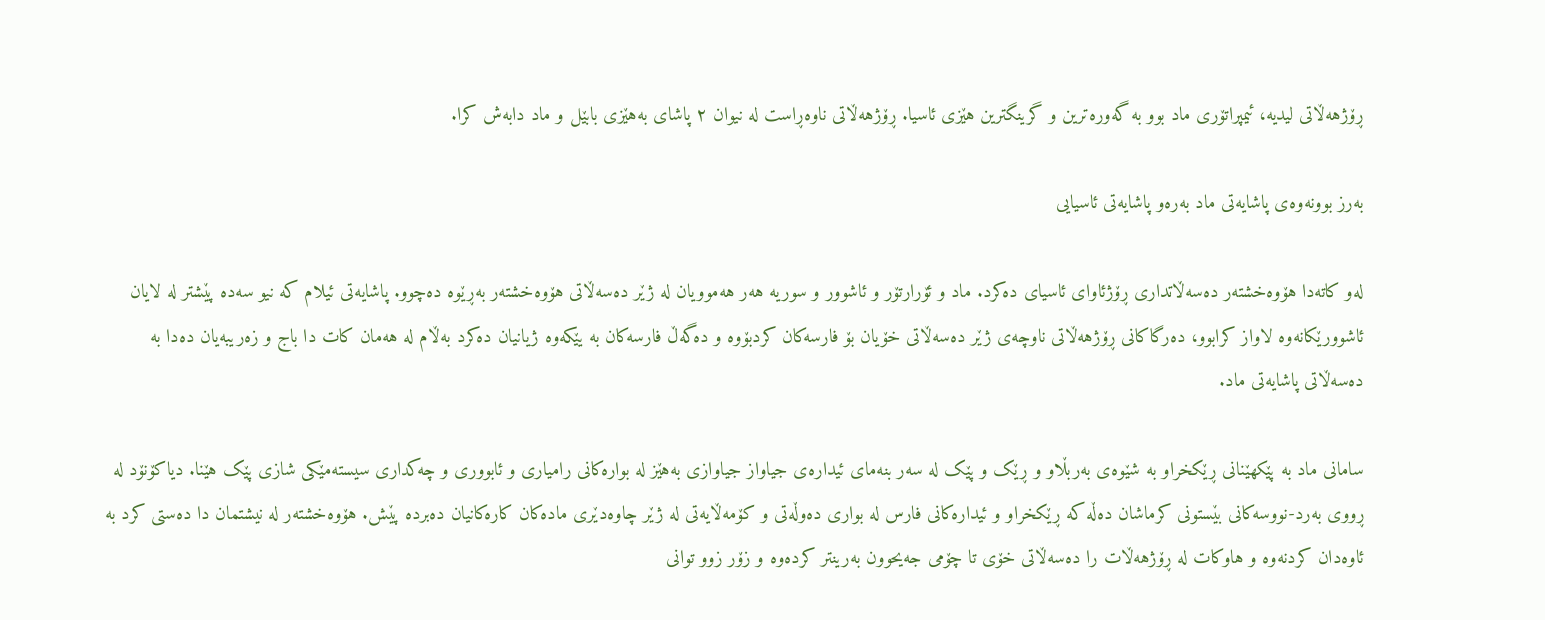ڕۆژهەڵاتی لیدیە، ئیمپراتۆری ماد بوو بە گەورەترین و گرینگترین هێزی ئاسیا. ڕۆژهەڵاتی ناوەڕاست لە نیوان ٢ پاشای بەهێزی بابێل و ماد دابەش کرا.

بەرز بوونەوەی پاشایەتی ماد بەرەو پاشایەتی ئاسیایی

لەو کاتەدا هۆوەخشتەر دەسەڵاتداری ڕۆژئاوای ئاسیای دەکرد. ماد و ئۆرارتۆر و ئاشوور و سوریە هەر هەموویان لە ژێر دەسەڵاتی هۆوەخشتەر بەڕێوە دەچوو. پاشایەتی ئیلام کە نیو سەدە پێشتر لە لایان ئاشوورێکانەوە لاواز کرابوو، دەرگاکانی ڕۆژهەڵاتی ناوچەی ژێر دەسەڵاتی خۆیان بۆ فارسەکان کردبۆوە و دەگەڵ فارسەکان بە یێکەوە ژیانیان دەکرد بەڵام لە هەمان کات دا باج و زەریبەیان دەدا بە دەسەڵاتی پاشایەتی ماد.

سامانی ماد بە پێکهێنانی ڕێکخراو بە شێوەی بەربڵاو و ڕێک و پێک لە سەر بنەمای ئیدارەی جیاواز جیاوازی بەهێز لە بوارەکانی رامیاری و ئابووری و چەکداری سیستەمێکی شازی پێک هێنا. دیاکۆنۆد لە ڕووی بەرد-نووسەکانی بێستونی کرماشان دەڵە کە ڕێکخراو و ئیدارەکانی فارس لە بواری دەوڵەتی و کۆمەڵایەتی لە ژێر چاوەدێری مادەکان کارەکانیان دەبردە پێش. هۆوەخشتەر لە نیشتمان دا دەستی کرد بە ئاوەدان کردنەوە و هاوکات لە ڕۆژهەڵات را دەسەڵاتی خۆی تا چۆمی جەیحوون بەرینتر کردەوە و زۆر زوو توانی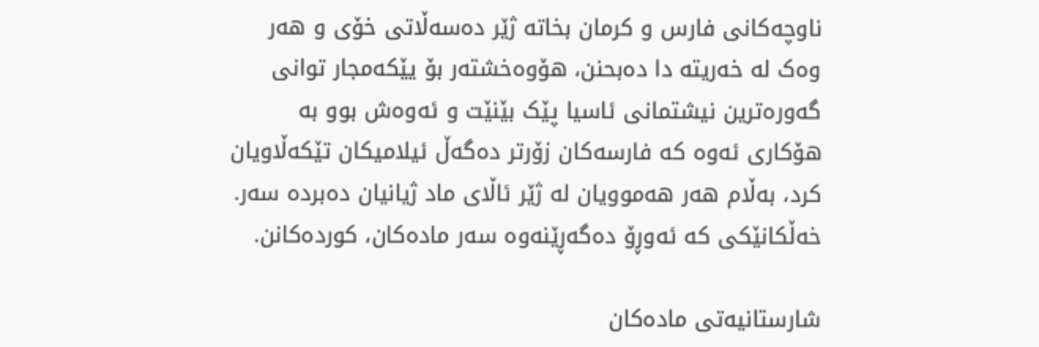ناوچەکانی فارس و کرمان بخاتە ژێر دەسەڵاتی خۆی و هەر وەک لە خەریتە دا دەبحنن، هۆوەخشتەر بۆ یێکەمجار توانی گەورەترین نیشتمانی ئاسیا پێک بێنێت و ئەوەش بوو بە هۆکاری ئەوە کە فارسەکان زۆرتر دەگەڵ ئیلامیکان تێکەڵاویان کرد، بەڵام هەر هەموویان لە ژێر ئاڵای ماد ژیانیان دەبردە سەر. خەڵکانێکی کە ئەوڕۆ دەگەڕێنەوە سەر مادەکان، کوردەکانن.

شارستانیەتی مادەکان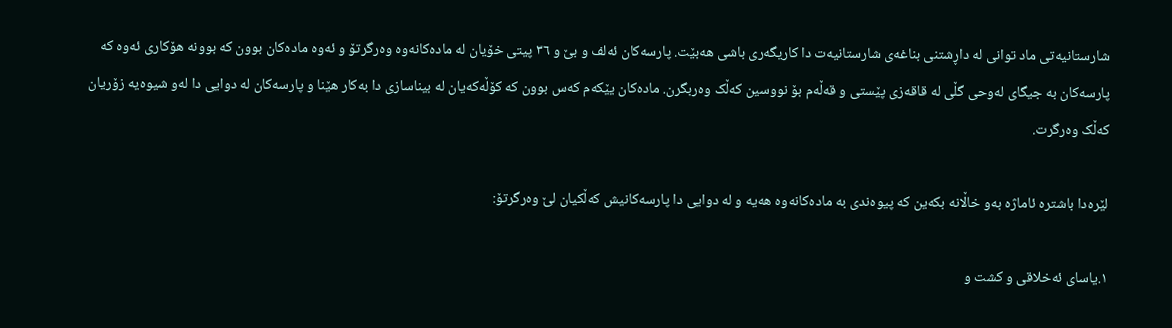شارستانیەتی ماد توانی لە داڕشتنی بناغەی شارستانیەت دا کاریگەری باشی هەبێت. پارسەکان ئەلف و بێ و ٣٦ پیتی خۆیان لە مادەکانەوە وەرگرتۆ و ئەوە مادەکان بوون کە بوونە هۆکاری ئەوە کە پارسەکان بە جیگای لەوحی گڵی لە قاقەزی پێستی و قەڵەم بۆ نووسین کەڵک وەربگرن. مادەکان یێکەم کەس بوون کە کۆڵەکەیان لە بیناسازی دا بەکار هێنا و پارسەکان لە دوایی دا لەو شیوەیە زۆریان کەڵک وەرگرت.

لێرەدا باشترە ئاماژە بەو خاڵانە بکەین کە پیوەندی بە مادەکانەوە هەیە و لە دوایی دا پارسەکانیش کەڵکیان لێ وەرگرتۆ:

١.یاسای ئەخلاقی و کشت و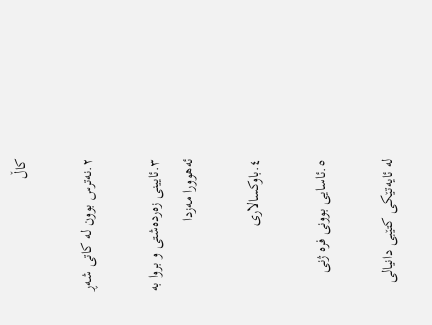کاڵ

٢.نەترس بوون لە کاتی شەڕ

٣.ئایینی زەردەشتی و بروا بە ئەهوورا مەزدا

٤.باوکسالاری

٥.ئاسایی بوونی فرە ژنی

لە ئایەتێکی کتێبی دانیالی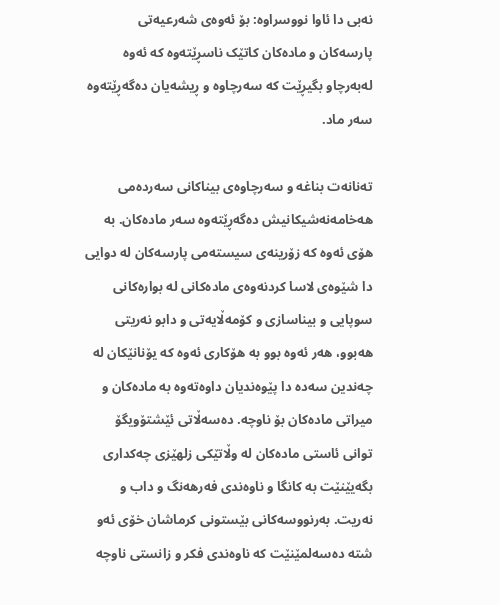نەبی دا ئاوا نووسراوە: بۆ ئەوەی شەرعیەتی پارسەکان و مادەکان کاتێک ناسڕێتەوە کە ئەوە لەبەرچاو بگیڕێت کە سەرچاوە و ڕیشەیان دەگەڕێتەوە سەر ماد.

تەنانەت بناغە و سەرچاوەی بیناکانی سەردەمی هەخامەنەشیکانیش دەگەڕێتەوە سەر مادەکان. بە هۆی ئەوە کە زۆرینەی سیستەمی پارسەکان لە دوایی دا شێوەی لاسا کردنەوەی مادەکانی لە بوارەکانی سوپایی و بیناسازی و کۆمەڵایەتی و دابو نەریتی هەبوو، هەر ئەوە بوو بە هۆکاری ئەوە کە یۆنانێکان لە چەندین سەدە دا پێوەندیان داوەتەوە بە مادەکان و میراتی مادەکان بۆ ناوچە. دەسەڵاتی ئێشتۆویگۆ توانی ئاستی مادەکان لە وڵاتێکی زلهێزی چەکداری بگەیێنێت بە کانگا و ناوەندی فەرهەنگ و داب و نەریت. بەرنووسەکانی بێستونی کرماشان خۆی ئەو شتە دەسەلمێنێت کە ناوەندی فکر و زانستی ناوچە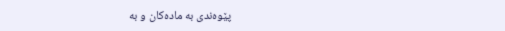پێوەندی بە مادەکان و بە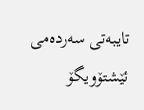تایبەتی سەردەمی ئێشتۆویگۆ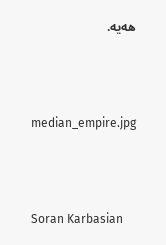هەیە.





median_empire.jpg





Soran Karbasian